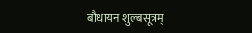बौधायन शुल्बसूत्रम्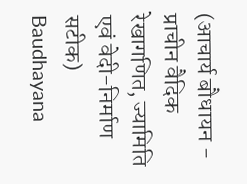(आचार्य बौधायन - प्राचीन वैदिक रेखागणित, ज्यामिति एवं वेदी-निर्माण सटीक)
Baudhayana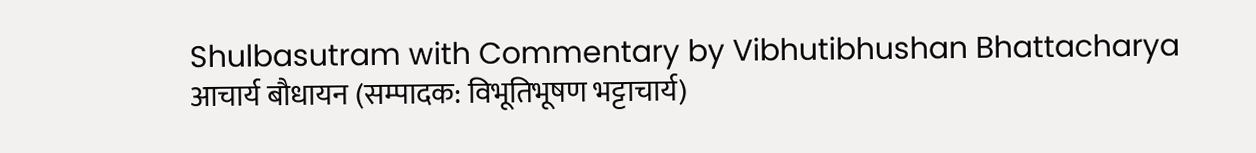Shulbasutram with Commentary by Vibhutibhushan Bhattacharya
आचार्य बौधायन (सम्पादक: विभूतिभूषण भट्टाचार्य)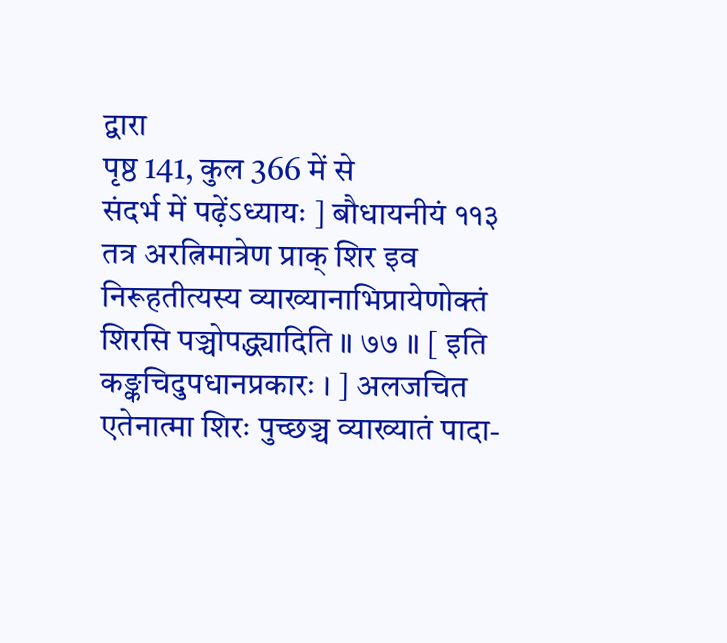द्वारा
पृष्ठ 141, कुल 366 में से
संदर्भ में पढ़ेंऽध्यायः ] बौधायनीयं ११३ तत्र अरत्निमात्रेण प्राक् शिर इव निरूहतीत्यस्य व्याख्यानाभिप्रायेणोक्तं शिरसि पञ्चोपद्ध्यादिति ॥ ७७ ॥ [ इति कङ्कचिदुपधानप्रकारः । ] अलजचित एतेनात्मा शिरः पुच्छञ्च व्याख्यातं पादा-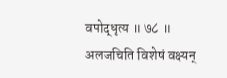वपोद्धृत्य ॥ ७८ ॥ अलजचिति विशेषं वक्ष्यन्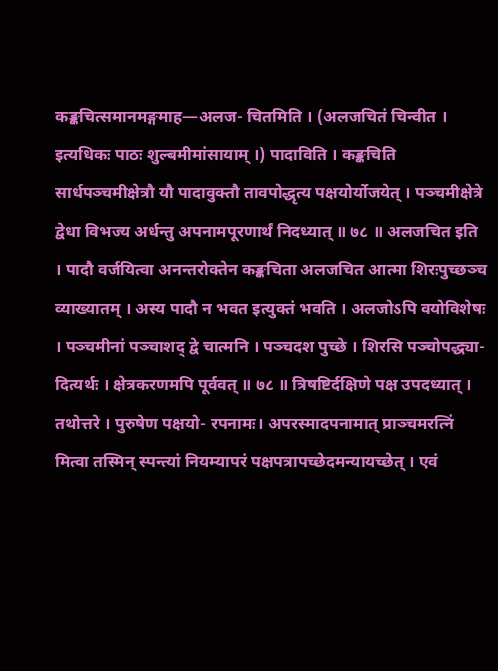कङ्कचित्समानमङ्गमाह—अलज- चितमिति । (अलजचितं चिन्वीत । इत्यधिकः पाठः शुल्बमीमांसायाम् ।) पादाविति । कङ्कचिति सार्धपञ्चमीक्षेत्रौ यौ पादावुक्तौ तावपोद्धृत्य पक्षयोर्योजयेत् । पञ्चमीक्षेत्रे द्वेधा विभज्य अर्धन्तु अपनामपूरणार्थं निदध्यात् ॥ ७८ ॥ अलजचित इति । पादौ वर्जयित्वा अनन्तरोक्तेन कङ्कचिता अलजचित आत्मा शिरःपुच्छञ्च व्याख्यातम् । अस्य पादौ न भवत इत्युक्तं भवति । अलजोऽपि वयोविशेषः । पञ्चमीनां पञ्चाशद् द्वे चात्मनि । पञ्चदश पुच्छे । शिरसि पञ्चोपद्ध्या- दित्यर्थः । क्षेत्रकरणमपि पूर्ववत् ॥ ७८ ॥ त्रिषष्टिर्दक्षिणे पक्ष उपदध्यात् । तथोत्तरे । पुरुषेण पक्षयो- रपनामः। अपरस्मादपनामात् प्राञ्चमरत्निं मित्वा तस्मिन् स्पन्त्यां नियम्यापरं पक्षपत्रापच्छेदमन्यायच्छेत् । एवं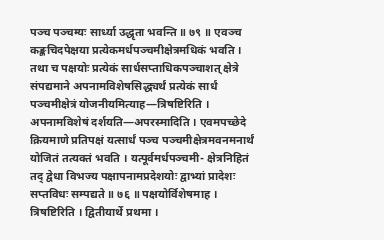पञ्च पञ्चम्यः सार्ध्या उद्धृता भवन्ति ॥ ७९ ॥ एवञ्च कङ्कचिदपेक्षया प्रत्येकमर्धपञ्चमीक्षेत्रमधिकं भवति । तथा च पक्षयोः प्रत्येकं सार्धसप्ताधिकपञ्चाशत् क्षेत्रे संपद्यमाने अपनामविशेषसिद्ध्यर्थं प्रत्येकं सार्धं पञ्चमीक्षेत्रं योजनीयमित्याह—त्रिषष्टिरिति । अपनामविशेषं दर्शयति—अपरस्मादिति । एवमपच्छेदे क्रियमाणे प्रतिपक्षं यत्सार्धं पञ्च पञ्चमीक्षेत्रमवनमनार्थं योजितं तत्यक्तं भवति । यत्पूर्वमर्धपञ्चमी- क्षेत्रनिहितं तद् द्वेधा विभज्य पक्षापनामप्रदेशयोः द्वाभ्यां प्रादेशः सप्तविधः सम्पद्यते ॥ ७६ ॥ पक्षयोर्विशेषमाह । त्रिषष्टिरिति । द्वितीयार्थे प्रथमा ।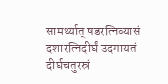सामर्थ्यात् षडरत्निव्यासं दशारत्निदीर्घं उदगायतं दीर्घचतुरस्रं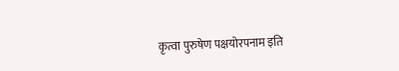कृत्वा पुरुषेण पक्षयोरपनाम इति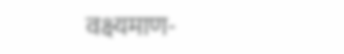वक्ष्यमाण-